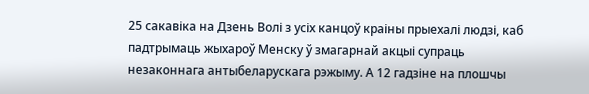25 сакавіка на Дзень Волі з усіх канцоў краіны прыехалі людзі, каб падтрымаць жыхароў Менску ў змагарнай акцыі супраць незаконнага антыбеларускага рэжыму. А 12 гадзіне на плошчы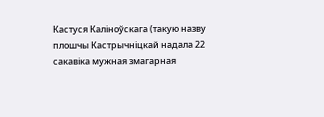Кастуся Каліноўскага (такую назву плошчы Кастрычніцкай надала 22 сакавіка мужная змагарная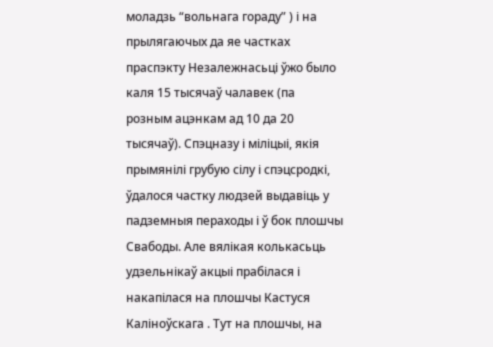моладзь “вольнага гораду” ) і на прылягаючых да яе частках праспэкту Незалежнасьці ўжо было каля 15 тысячаў чалавек (па розным ацэнкам ад 10 да 20 тысячаў). Спэцназу і міліцыі, якія прымянілі грубую сілу і спэцсродкі, ўдалося частку людзей выдавіць у падземныя пераходы і ў бок плошчы Свабоды. Але вялікая колькасьць удзельнікаў акцыі прабілася і накапілася на плошчы Кастуся Каліноўскага . Тут на плошчы, на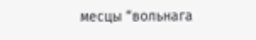месцы “вольнага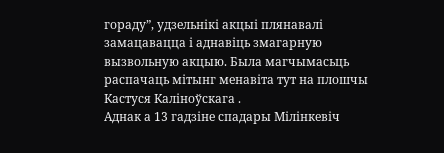гораду”, удзельнікі акцыі плянавалі замацавацца і аднавіць змагарную вызвольную акцыю. Была магчымасьць распачаць мітынг менавіта тут на плошчы Кастуся Каліноўскага .
Аднак а 13 гадзіне спадары Мілінкевіч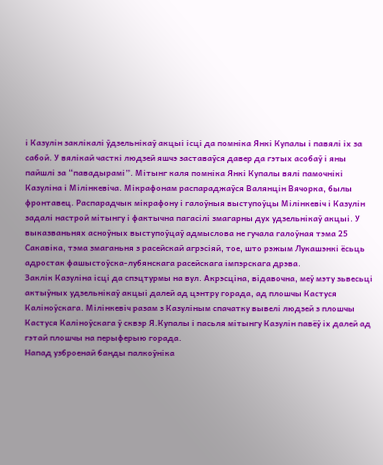і Казулін заклікалі ўдзельнікаў акцыі ісці да помніка Янкі Купалы і павялі іх за сабой. У вялікай часткі людзей яшчэ заставаўся давер да гэтых асобаў і яны пайшлі за “павадырамі”. Мітынг каля помніка Янкі Купалы вялі памочнікі Казуліна і Мілінкевіча. Мікрафонам распараджаўся Валянцін Вячорка, былы фронтавец. Распарадчык мікрафону і галоўныя выступоўцы Мілінкевіч і Казулін задалі настрой мітынгу і фактычна пагасілі змагарны дух удзельнікаў акцыі. У выказваньнях асноўных выступоўцаў адмыслова не гучала галоўная тэма 25 Сакавіка, тэма змаганьня з расейскай агрэсіяй, тое, што рэжым Лукашэнкі ёсьць адростак фашыстоўска-лубянскага расейскага імпэрскага дрэва.
Заклік Казуліна ісці да спэцтурмы на вул. Акрэсціна, відавочна, меў мэту зьвесьці актыўных удзельнікаў акцыі далей ад цэнтру горада, ад плошчы Кастуся Каліноўскага. Мілінкевіч разам з Казуліным спачатку вывелі людзей з плошчы Кастуся Каліноўскага ў сквэр Я.Купалы і пасьля мітынгу Казулін павёў іх далей ад гэтай плошчы на перыферыю горада.
Напад узброенай банды палкоўніка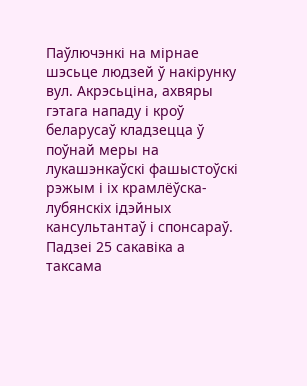Паўлючэнкі на мірнае шэсьце людзей ў накірунку вул. Акрэсьціна, ахвяры гэтага нападу і кроў беларусаў кладзецца ў поўнай меры на лукашэнкаўскі фашыстоўскі рэжым і іх крамлёўска-лубянскіх ідэйных кансультантаў і спонсараў.
Падзеі 25 сакавіка а таксама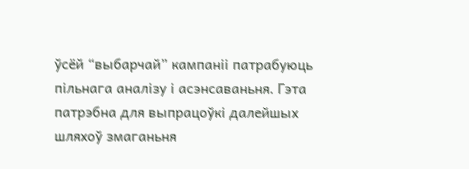ўсёй “выбарчай” кампаніі патрабуюць пільнага аналізу і асэнсаваньня. Гэта патрэбна для выпрацоўкі далейшых шляхоў змаганьня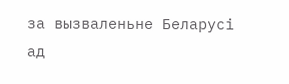за вызваленьне Беларусі ад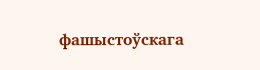фашыстоўскага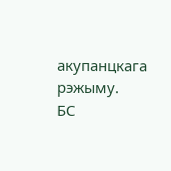акупанцкага рэжыму.
БС